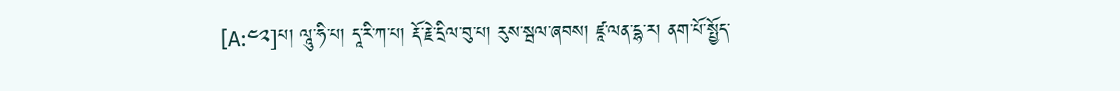[A:༤༢]པ། ལཱུ་ཧི་པ། དཱ་རི་ཀ་པ། རྡོ་རྗེ་དྲིལ་བུ་པ། རུས་སྦལ་ཞབས། ཛཱ་ལན་དྷ་ར། ནག་པོ་སྤྱོད་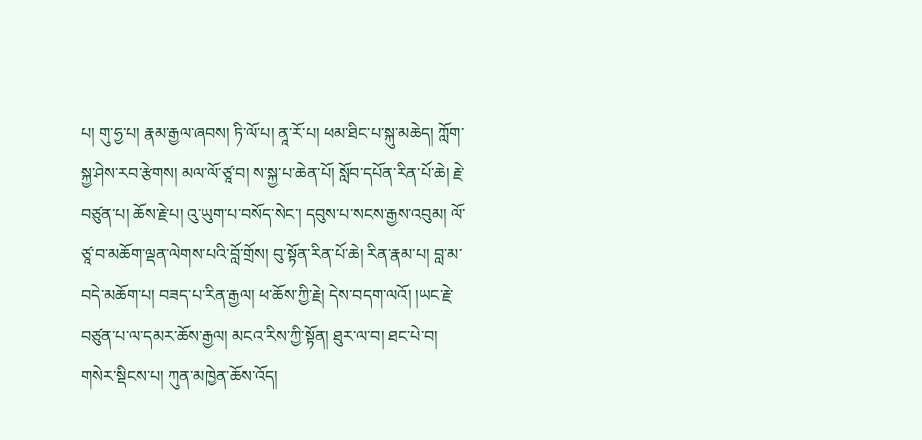པ། གུ་ཧྱ་པ། རྣམ་རྒྱལ་ཞབས། ཏི་ལོ་པ། ནཱ་རོ་པ། ཕམ་ཐིང་པ་སྐུ་མཆེད། ཀློག་སྐྱ་ཤེས་རབ་རྩེགས། མལ་ལོ་ཙཱ་བ། ས་སྐྱ་པ་ཆེན་པོ། སློབ་དཔོན་རིན་པོ་ཆེ། རྗེ་བཙུན་པ། ཆོས་རྗེ་པ། འུ་ཡུག་པ་བསོད་སེང་། དབུས་པ་སངས་རྒྱས་འབུམ། ལོ་ཙཱ་བ་མཆོག་ལྡན་ལེགས་པའི་བློ་གྲོས། བུ་སྟོན་རིན་པོ་ཆེ། རིན་རྣམ་པ། བླ་མ་བདེ་མཆོག་པ། བཟད་པ་རིན་རྒྱལ། ཕ་ཆོས་ཀྱི་རྗེ། དེས་བདག་ལའོ། །ཡང་རྗེ་བཙུན་པ་ལ་དམར་ཆོས་རྒྱལ། མངའ་རིས་ཀྱི་སྟོན། ཐུར་ལ་བ། ཐང་པེ་བ། གསེར་སྡིངས་པ། ཀུན་མཁྱེན་ཆོས་འོད།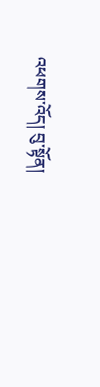འཕགས་འོད། བུ་སྟོན།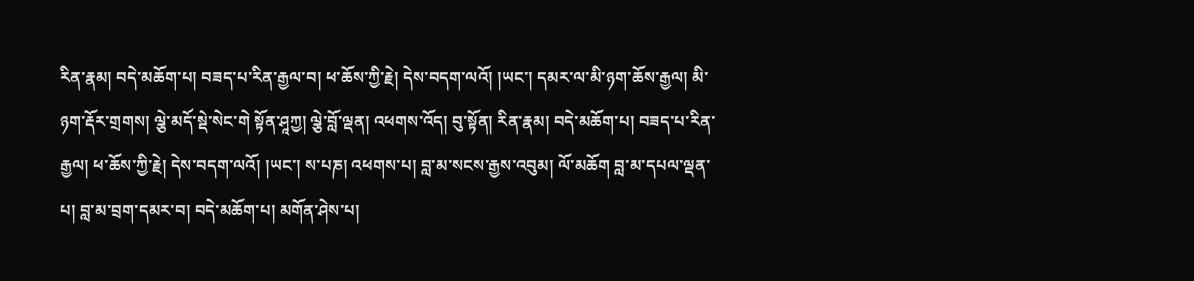རིན་རྣམ། བདེ་མཆོག་པ། བཟད་པ་རིན་རྒྱལ་བ། ཕ་ཆོས་ཀྱི་རྗེ། དེས་བདག་ལའོ། །ཡང་། དམར་ལ་མི་ཉག་ཆོས་རྒྱལ། མི་ཉག་རྡོར་གྲགས། ལྕེ་མདོ་སྡེ་སེང་གེ སྟོན་ཤཱཀྱ། ལྕེ་བློ་ལྡན། འཕགས་འོད། བུ་སྟོན། རིན་རྣམ། བདེ་མཆོག་པ། བཟད་པ་རིན་རྒྱལ། ཕ་ཆོས་ཀྱི་རྗེ། དེས་བདག་ལའོ། །ཡང་། ས་པཎ། འཕགས་པ། བླ་མ་སངས་རྒྱས་འབུམ། ལོ་མཆོག བླ་མ་དཔལ་ལྡན་པ། བླ་མ་བྲག་དམར་བ། བདེ་མཆོག་པ། མགོན་ཤེས་པ།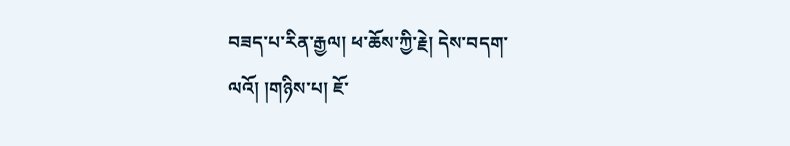བཟད་པ་རིན་རྒྱལ། ཕ་ཆོས་ཀྱི་རྗེ། དེས་བདག་ལའོ། །གཉིས་པ། ཇོ་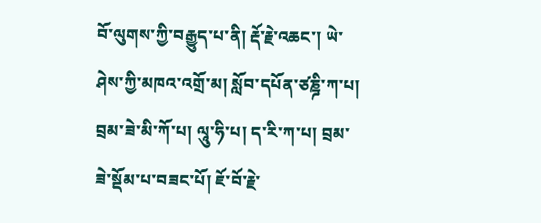བོ་ལུགས་ཀྱི་བརྒྱུད་པ་ནི། རྡོ་རྗེ་འཆང་། ཡེ་ཤེས་ཀྱི་མཁའ་འགྲོ་མ། སློབ་དཔོན་ཙཎྜི་ཀ་པ། བྲམ་ཟེ་མི་ཀོ་པ། ལཱུ་ཧི་པ། ད་རི་ཀ་པ། བྲམ་ཟེ་སྡོམ་པ་བཟང་པོ། ཇོ་བོ་རྗེ་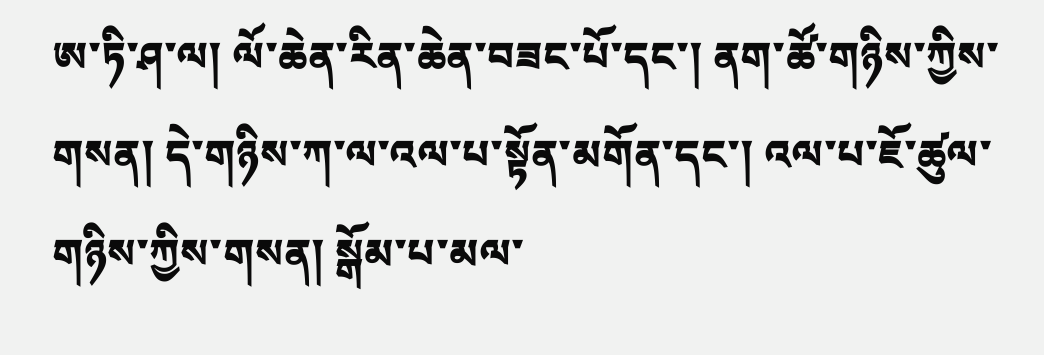ཨ་ཏི་ཤ་ལ། ལོ་ཆེན་རིན་ཆེན་བཟང་པོ་དང་། ནག་ཚོ་གཉིས་ཀྱིས་གསན། དེ་གཉིས་ཀ་ལ་འལ་པ་སྟོན་མགོན་དང་། འལ་པ་ཇོ་ཚུལ་གཉིས་ཀྱིས་གསན། སྒོམ་པ་མལ་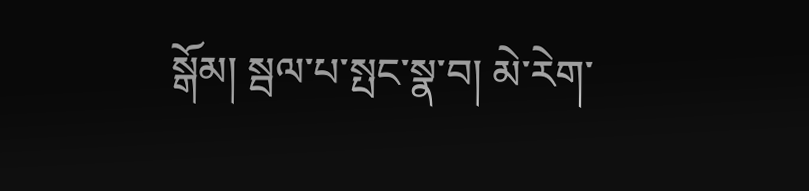སྒོམ། སྦལ་པ་སྤང་སྣ་བ། མེ་རེག་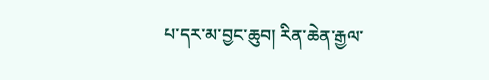པ་དར་མ་བྱང་ཆུབ། རིན་ཆེན་རྒྱལ་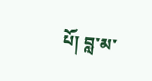པོ། བླ་མ་